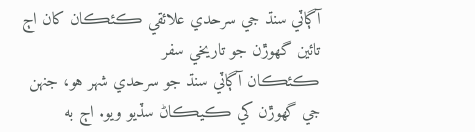آڳاٽي سنڌ جي سرحدي علائقي ڪئڪان کان اڄ تائين گھوڙن جو تاريخي سفر
ڪئڪان آڳاٽي سنڌ جو سرحدي شهر هو، جنهن جي گهوڙن کي ڪيڪاڻ سڏيو ويو. اڄ به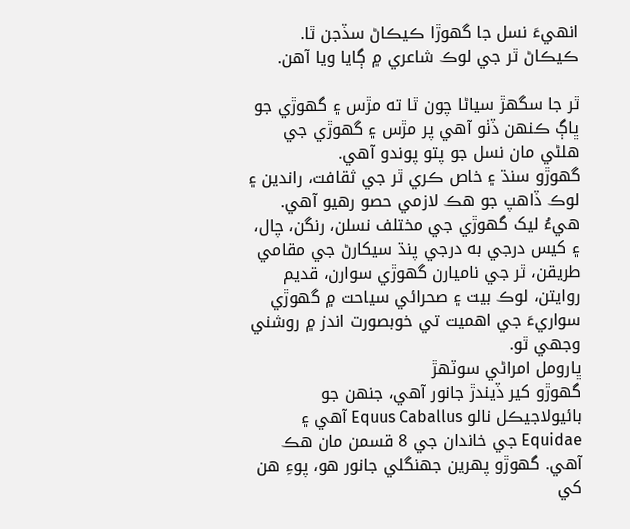انهيءَ نسل جا گهوڙا ڪيڪاڻ سڏجن ٿا. ڪيڪاڻ ٿر جي لوڪ شاعري ۾ ڳايا ويا آهن.

ٿر جا سگهڙ سياڻا چون ٿا ته مڙس ۽ گهوڙي جو ڀاڳ ڪنهن ڏٺو آهي پر مڙس ۽ گهوڙي جي هلڻي مان نسل جو پتو پوندو آهي.
گهوڙو سنڌ ۽ خاص ڪري ٿر جي ثقافت، راندين ۽ لوڪ ڏاهپ جو هڪ لازمي حصو رهيو آهي. هيءُ ليک گهوڙي جي مختلف نسلن، رنگن، چال، ۽ کيس درجي به درجي پنڌ سيکارڻ جي مقامي طريقن، ٿر جي ناميارن گهوڙي سوارن، قديم روايتن، لوڪ بيت ۽ صحرائي سياحت ۾ گهوڙي سواريءَ جي اهميت تي خوبصورت اندز ۾ روشني وجھي ٿو.
ڀارومل امراڻي سوٽهڙ
گهوڙو کير ڏيندڙ جانور آهي، جنهن جو بائيولاجيڪل نالو Equus Caballus آهي ۽ Equidae جي خاندان جي 8 قسمن مان هڪ آهي. گهوڙو پهرين جهنگلي جانور هو، پوءِ هن کي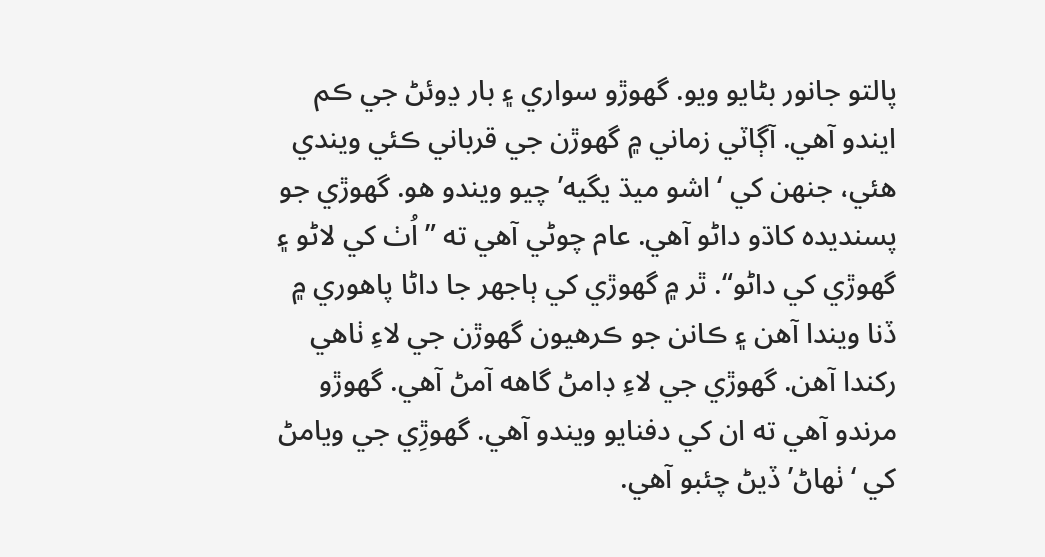پالتو جانور بڻايو ويو. گهوڙو سواري ۽ بار ڍوئڻ جي ڪم ايندو آهي. آڳاٽي زماني ۾ گهوڙن جي قرباني ڪئي ويندي هئي، جنهن کي ‘اشو ميڌ يگيه’ چيو ويندو هو. گهوڙي جو پسنديده کاڌو داڻو آهي. عام چوڻي آهي ته ”اُٺ کي لاڻو ۽ گهوڙي کي داڻو“. ٿر ۾ گهوڙي کي ٻاجهر جا داڻا پاهوري ۾ ڏنا ويندا آهن ۽ ڪانن جو ڪرهيون گهوڙن جي لاءِ ٺاهي رکندا آهن. گهوڙي جي لاءِ ڊامڻ گاهه آمڻ آهي. گهوڙو مرندو آهي ته ان کي دفنايو ويندو آهي. گهوڙِي جي ويامڻ کي ‘ٺهاڻ’ ڏيڻ چئبو آهي.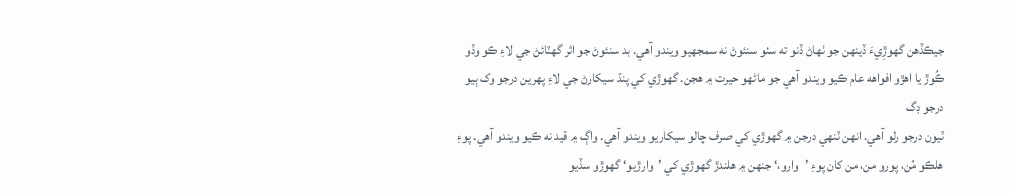جيڪڏهن گهوڙِيءَ ڏينهن جو ٺهاڻ ڏنو ته سٺو سنئوڻ نه سمجهيو ويندو آهي. بد سنئوڻ جو اثر گهٽائڻ جي لاءِ ڪو وڏو ڪُوڙ يا اهڙو افواهه عام ڪيو ويندو آهي جو ماڻهو حيرت ۾ هجن. گهوڙي کي پنڌ سيکارڻ جي لاءِ پهرين درجو وک ٻيو درجو ڊگ
ٽيون درجو رلو آهي. انهن ٽنهي درجن ۾ گهوڙي کي صرف چالو سيکاريو ويندو آهي. واڳ ۾ قيد نه ڪيو ويندو آهي. پوءِ هلڪو مُن، پورو من، من کان پوءِ ’وارو،‘ جنهن ۾ هلندڙ گهوڙي کي ’وارڙيو‘ گهوڙو سڏيو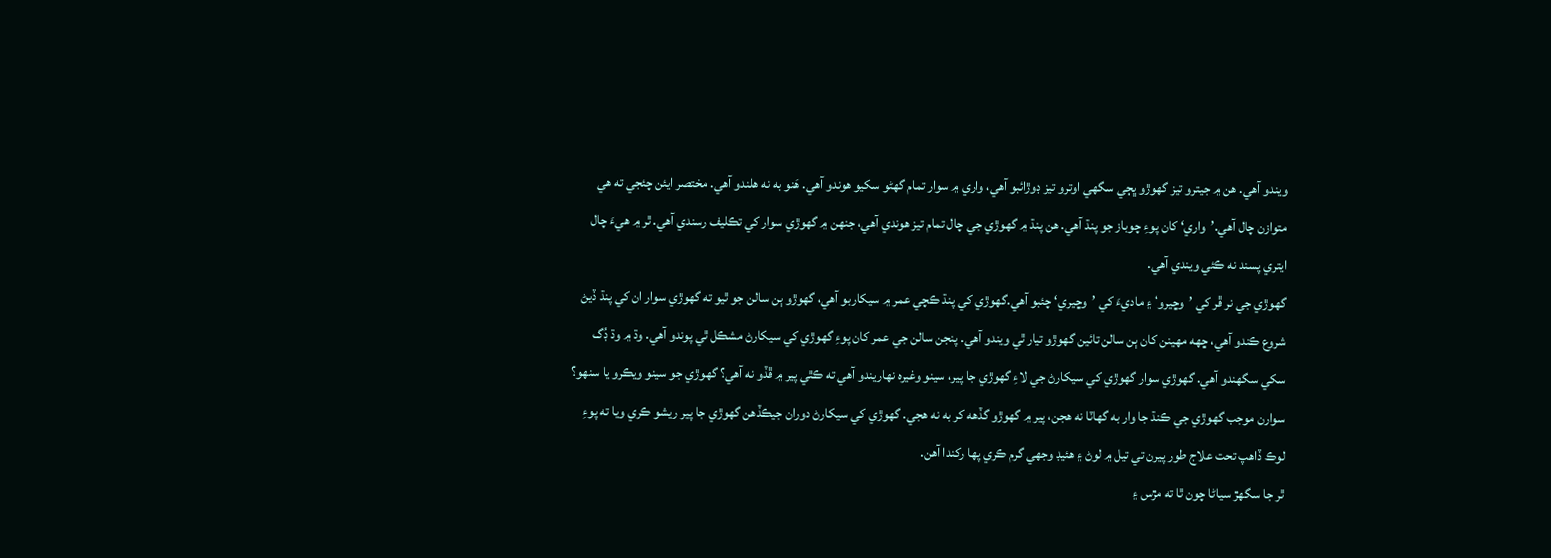ويندو آهي. هن ۾ جيترو تيز گهوڙو ڀڄي سگهي اوترو تيز ڊوڙائبو آهي، واري ۾ سوار تمام گهڻو سکيو هوندو آهي. هَنو به نه هلندو آهي. مختصر ايئن چئجي ته هي متوازن چال آهي.’واري‘ کان پوءِ چوباز جو پنڌ آهي. هن پنڌ ۾ گهوڙي جي چال تمام تيز هوندي آهي، جنهن ۾ گهوڙي سوار کي تڪليف رسندي آهي. ٿر ۾ هيءَ چال ايتري پسند نه ڪئي ويندي آهي.
گهوڙي جي نر ڦر کي ’وڇيرو‘ ۽ ماديءَ کي ’وڇيري‘ چئبو آهي.گهوڙي کي پنڌ ڪچي عمر ۾ سيکاربو آهي، گهوڙو ٻن سالن جو ٿيو ته گهوڙي سوار ان کي پنڌ ڏيڻ شروع ڪندو آهي، ڇهه مهينن کان ٻن سالن تائين گهوڙو تيار ٿي ويندو آهي. پنجن سالن جي عمر کان پوءِ گهوڙي کي سيکارڻ مشڪل ٿي پوندو آهي. وڌ ۾ وڌ ڊُگ سکي سگهندو آهي. گهوڙي سوار گهوڙي کي سيکارڻ جي لاءِ گهوڙي جا پير، سينو وغيره نهاريندو آهي ته ڪٿي پير ۾ ڦڏو نه آهي؟ گهوڙي جو سينو ويڪرو يا سنهو؟ سوارن موجب گهوڙي جي ڪنڌ جا وار به گهاٽا نه هجن، پير ۾ گهوڙو گڏهه کر به نه هجي. گهوڙي کي سيکارڻ دوران جيڪڏهن گهوڙي جا پير ريشو ڪري ويا ته پوءِ لوڪ ڏاهپ تحت علاج طور پيرن تي تيل ۾ لوڻ ۽ هئيڊ وجهي گرم ڪري پها رکندا آهن.
ٿر جا سگهڙ سياڻا چون ٿا ته مڙس ۽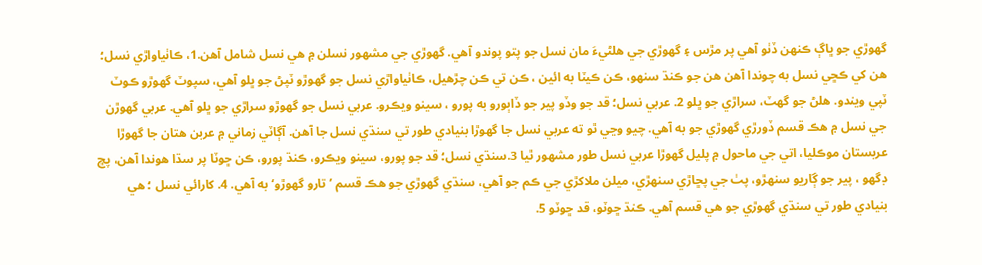گهوڙي جو ڀاڳ ڪنهن ڏٺو آهي پر مڙس ۽ گهوڙي جي هلڻيءَ مان نسل جو پتو پوندو آهي. گهوڙي جي مشهور نسلن ۾ هي نسل شامل آهن.1، ڪاٺياواڙي نسل؛ هن کي ڪڇي نسل به چوندا آهن هن جو ڪنڌ سنهو، ڪن ڪيٽا به ائين ، ڪن تي ڪن چڙهيل، ڪاٺياواڙي نسل جو گهوڙو ٽپڻ جو ڀلو آهي، سپوٽ گهوڙو ڪوٽ ٽپي ويندو. هلڻ جو گهٽ، سراڙي جو ڀلو 2. عربي نسل؛ قد جو وڏو پير جو ڏاٻورو به پورو ، سينو ويڪرو. عربي نسل جو گهوڙو سراڙي جو ڀلو آهي. عربي گهوڙن جي نسل ۾ هڪ قسم ڏورڙي گهوڙي جو به آهي. چيو وڃي ٿو ته عربي نسل جا گهوڙا بنيادي طور تي سنڌي نسل جا آهن. آڳاٽي زماني ۾ عربن هتان جا گهوڙا عربستان موڪليا، اتي جي ماحول ۾ پليل گهوڙا عربي نسل طور مشهور ٿيا 3.سنڌي نسل؛ قد جو پورو، سينو ويڪرو، ڪنڌ پورو، ڪن ڇوٽا پر سڌا هوندا آهن، پڇ ڊگهو ، پير جو ڳاريو سنهڙو، پٺ جي پڇاڙي سنهڙي، ميلن ملاکڙي جي ڪم جو آهي، سنڌي گهوڙي جو هڪ قسم ’تارو گهوڙو‘ به آهي. 4. کارائي نسل ؛ هي بنيادي طور تي سنڌي گهوڙي جو هي قسم آهي. ڪنڌ ڇوٽو، قد ڇوٽو 5.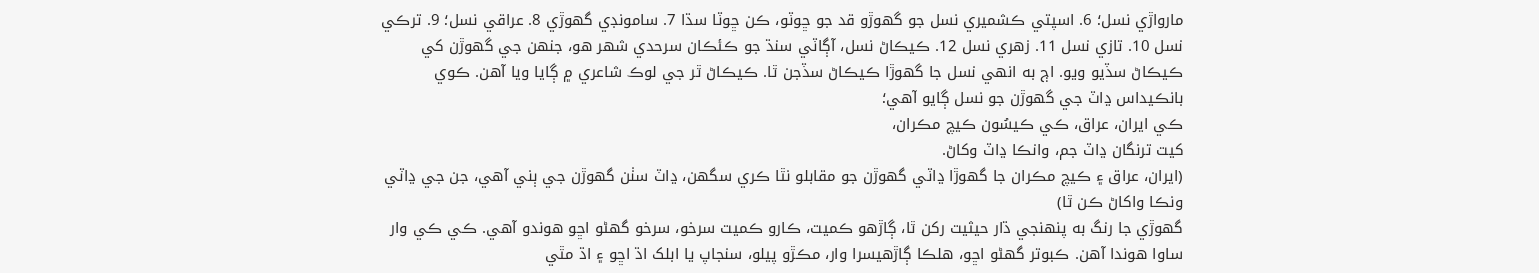مارواڙي نسل؛ 6. اسپتي ڪشميري نسل جو گهوڙو قد جو ڇوٽو، ڪن ڇوٽا سڌا 7. سامونڊي گهوڙي 8. عراقي نسل؛ 9. ترڪي نسل 10. تازي نسل 11. زهري نسل 12. ڪيڪاڻ نسل، آڳاٽي سنڌ جو ڪئڪان سرحدي شهر هو، جنهن جي گهوڙن کي ڪيڪاڻ سڏيو ويو. اڄ به انهي نسل جا گهوڙا ڪيڪاڻ سڏجن ٿا. ڪيڪاڻ ٿر جي لوڪ شاعري ۾ ڳايا ويا آهن. ڪوي بانڪيداس ڍاٽ جي گهوڙن جو نسل ڳايو آهي؛
ڪي ايران، عراق، ڪي ڪيسُون ڪيچ مڪران،
کيت ترنگان ڍاٽ جم، وانڪا ڍاٽ وکاڻ.
(ايران، عراق ۽ ڪيچ مڪران جا گهوڙا ڍاٽي گهوڙن جو مقابلو نٿا ڪري سگهن، ڍاٽ سٺن گهوڙن جي ٻني آهي، جن جي ڍاٽي ونڪا واکاڻ ڪن ٿا)
گهوڙي جا رنگ به پنهنجي ڌار حيثيت رکن ٿا، ڳاڙهو ڪميت، ڪارو ڪميت سرخو، سرخو گهڻو اڇو هوندو آهي. ڪي ڪي وار ساوا هوندا آهن. ڪبوتر گهڻو اڇو، هلڪا ڳاڙهيسرا وار، مڪڙو پيلو، سنجاپ يا ابلک اڌ اڇو ۽ اڌ مٿي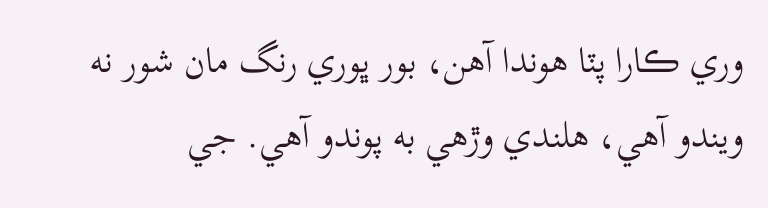وري ڪارا پٽا هوندا آهن، بور ڀوري رنگ مان شور نه ويندو آهي، هلندي وڙهي به پوندو آهي. جي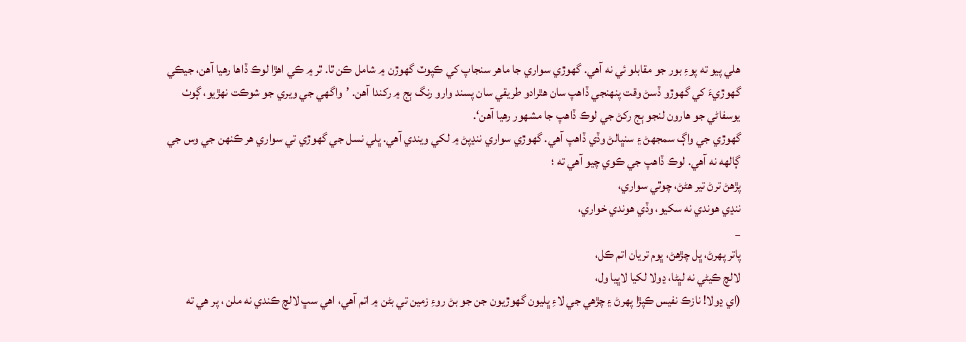هلي پيو ته پوءِ بور جو مقابلو ئي نه آهي. گهوڙي سواري جا ماهر سنجاپ کي ڪپوٽ گهوڙن ۾ شامل ڪن ٿا. ٿر ۾ ڪي اهڙا لوڪ ڏاها رهيا آهن، جيڪي گهوڙيءَ کي گهوڙو ڏسڻ وقت پنهنجي ڏاهپ سان هٿرادو طريقي سان پسند وارو رنگ ٻج ۾ رکندا آهن. ’واگهي جي ويري جو شوڪت نهڙيو، ڳوٺ يوسفاڻي جو هارون لنجو ٻج رکڻ جي لوڪ ڏاهپ جا مشهور رهيا آهن‘.
گهوڙي جي واڳ سمجهڻ ۽ سنڀالڻ وڏي ڏاهپ آهي. گهوڙي سواري ننڍپڻ ۾ لکي ويندي آهي. ڀلي نسل جي گهوڙي تي سواري هر ڪنهن جي وس جي ڳالهه نه آهي. لوڪ ڏاهپ جي ڪوي چيو آهي ته ؛
پڙهڻ ترڻ تير هڻڻ، چوٿي سواري،
ننڍي هوندي نه سکيو، وڏي هوندي خواري،
_
پاتر پهرڻ، ڀل چڙهڻ، ڀوم تريان اتم ڪل،
لالچ ڪيڻي نه لڀڻا، ڍولا لکيا لاڀيا ول،
(اي ڍولا! نازڪ نفيس ڪپڙا پهرڻ ۽ چڙهي جي لاءِ ڀليون گهوڙيون جن جو بڻ روءِ زمين تي بڻن ۾ اتم آهي، اهي سڀ لالچ ڪندي نه ملن ، پر هي ته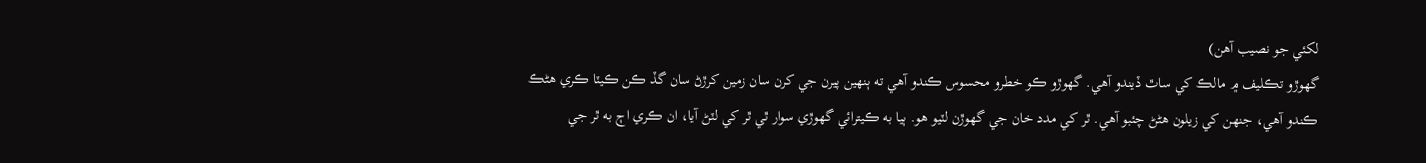لکئي جو نصيب آهن)
گهوڙو تڪليف ۾ مالڪ کي ساٿ ڏيندو آهي. گهوڙو ڪو خطرو محسوس ڪندو آهي ته ٻنهين پيرن جي کرن سان زمين کرڙڻ سان گڏ ڪن ڪيٽا ڪري هڻڪ ڪندو آهي، جنهن کي زيلون هڻڻ چئبو آهي. ٿر کي مدد خان جي گهوڙن لٽيو هو. ٻيا به ڪيترائي گهوڙي سوار ٿي ٿر کي لٽڻ آيا، ان ڪري اڄ به ٿر جي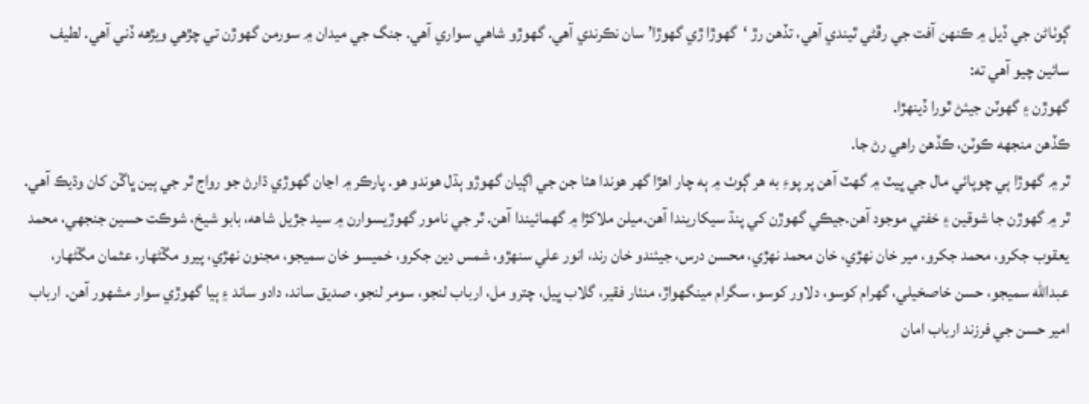ڳوٺاڻن جي ڏيل ۾ ڪنهن آفت جي رڦڻي ٿيندي آهي، تڏهن رڙ ‘گهوڙا ڙي گهوڙا’ سان نڪرندي آهي. گهوڙو شاهي سواري آهي. جنگ جي ميدان ۾ سورمن گهوڙن تي چڙهي ويڙهه ڏني آهي. لطيف سائين چيو آهي ته:
گهوڙن ۽ گهوٽن جيئڻ ٿورا ڏينهڙا.
ڪڏهن منجهه ڪوٽن، ڪڏهن راهي رڻ جا.
ٿر ۾ گهوڙا ٻي چوپائي مال جي ڀيٽ ۾ گهٽ آهن پر پوءِ به هر ڳوٺ ۾ ٻه چار اهڙا گهر هوندا هئا جن جي اڳيان گهوڙو ٻڌل هوندو هو. پارڪر ۾ اڃان گهوڙي ڌارڻ جو رواج ٿر جي ٻين ڀاڱن کان وڌيڪ آهي. ٿر ۾ گهوڙن جا شوقين ۽ خفتي موجود آهن.جيڪي گهوڙن کي پنڌ سيکاريندا آهن.ميلن ملاکڙا ۾ گهمائيندا آهن. ٿر جي نامور گهوڙيسوارن ۾ سيد جڙيل شاهه، بابو شيخ، شوڪت حسين جنجهي، محمد يعقوب جکرو، محمد جکرو، مير خان نهڙي، خان محمد نهڙي، محسن درس، جيئندو خان رند، انور علي سنهڙو، شمس دين جکرو، خميسو خان سميجو، مجنون نهڙي، پيرو مڱڻهار، عثمان مڱڻهار، عبدالله سميجو، حسن خاصخيلي، گهرام کوسو، دلاور کوسو، سگرام مينگهواڙ، منٺار فقير، گلاب ڀيل، چترو مل، ارباب لنجو، سومر لنجو، صديق ساند، دادو ساند ۽ ٻيا گهوڙي سوار مشهور آهن. ارباب امير حسن جي فرزند ارباب امان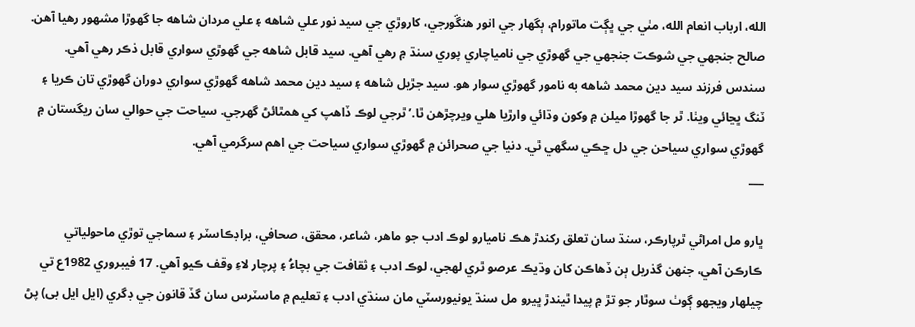الله، ارباب انعام الله، مٺي جي ڀڳت ماتورام، ٻگهار جي انور هنڱورجي، کاروڙي جي سيد نور علي شاهه ۽ علي مردان شاهه جا گهوڙا مشهور رهيا آهن. صالح جنجهي جي شوڪت جنجهي جي گهوڙي جي نامياچاري پوري سنڌ ۾ رهي آهي. سيد قابل شاهه جي گهوڙي سواري قابل ذڪر رهي آهي. سندس فرزند سيد دين محمد شاهه به نامور گهوڙي سوار هو. سيد جڙيل شاهه ۽ سيد دين محمد شاهه گهوڙي سواري دوران گهوڙي تان ڪريا ۽ ٽنگ ڀڃائي ويٺا. ٿر جا گهوڙا ميلن ۾ وکون وڌائي وارڙيا هلي ويرچڙهن ٿا.’ ٿرجي لوڪ ڏاهپ کي همٿائڻ گهرجي. سياحت جي حوالي سان ريگستان ۾ گهوڙي سواري سياحن جي دل ڇڪي سگهي ٿي. دنيا جي صحرائن ۾ گهوڙي سواري سياحت جي اهم سرگرمي آهي.
___

ڀارو مل امراڻي ٿرپارڪر، سنڌ سان تعلق رکندڙ هڪ ناميارو لوڪ ادب جو ماهر، شاعر، محقق، صحافي، براڊڪاسٽر ۽ سماجي توڙي ماحولياتي ڪارڪن آهي، جنهن گذريل ٻن ڏهاڪن کان وڌيڪ عرصو ٿري لهجي، لوڪ ادب ۽ ثقافت جي بچاءُ ۽ پرچار لاءِ وقف ڪيو آهي. 17 فيبروري 1982ع تي چيلهار ويجهو ڳوٺ سوٿار جو تڙ ۾ پيدا ٿيندڙ ڀيرو مل سنڌ يونيورسٽي مان سنڌي ادب ۽ تعليم ۾ ماسٽرس سان گڏ قانون جي ڊگري (ایل ایل بی) پڻ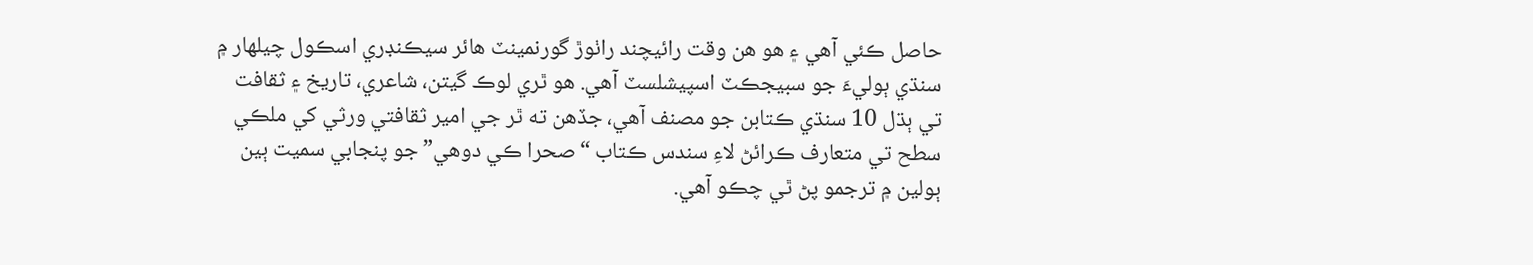حاصل ڪئي آهي ۽ هو هن وقت رائيچند راٺوڙ گورنمينٽ هائر سيڪنڊري اسڪول چيلهار ۾ سنڌي ٻوليءَ جو سبيجڪٽ اسپيشلسٽ آهي. هو ٿري لوڪ گيتن، شاعري، تاريخ ۽ ثقافت تي ٻڌل 10 سنڌي ڪتابن جو مصنف آهي، جڏهن ته ٿر جي امير ثقافتي ورثي کي ملڪي سطح تي متعارف ڪرائڻ لاءِ سندس ڪتاب “صحرا ڪي دوهي” جو پنجابي سميت ٻين ٻولين ۾ ترجمو پڻ ٿي چڪو آهي.